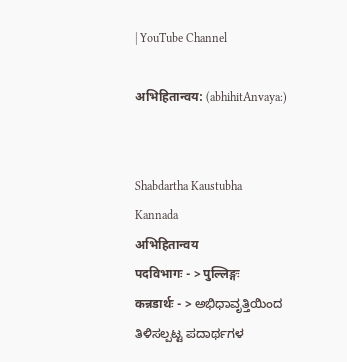| YouTube Channel

अभिहितान्वय: (abhihitAnvaya:)


Shabdartha Kaustubha
Kannada
अभिहितान्वय
पदविभागः - > पुल्लिङ्गः
कन्नडार्थः - > ಅಭಿಧಾವೃತ್ತಿಯಿಂದ ತಿಳಿಸಲ್ಪಟ್ಟ ಪದಾರ್ಥಗಳ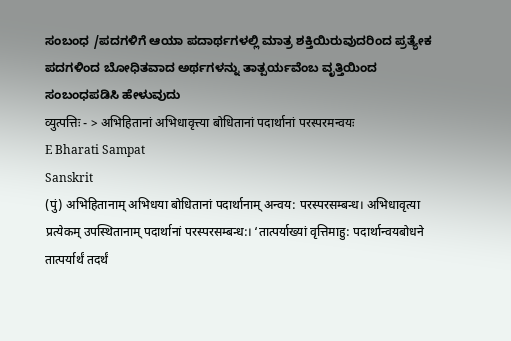ಸಂಬಂಧ /ಪದಗಳಿಗೆ ಆಯಾ ಪದಾರ್ಥಗಳಲ್ಲಿ ಮಾತ್ರ ಶಕ್ತಿಯಿರುವುದರಿಂದ ಪ್ರತ್ಯೇಕ ಪದಗಳಿಂದ ಬೋಧಿತವಾದ ಅರ್ಥಗಳನ್ನು ತಾತ್ಪರ್ಯವೆಂಬ ವೃತ್ತಿಯಿಂದ ಸಂಬಂಧಪಡಿಸಿ ಹೇಳುವುದು
व्युत्पत्तिः - > अभिहितानां अभिधावृत्त्या बोधितानां पदार्थानां परस्परमन्वयः
E Bharati Sampat
Sanskrit
(पुं) अभिहितानाम् अभिधया बोधितानां पदार्थानाम् अन्वय: परस्परसम्बन्ध। अभिधावृत्या प्रत्येकम् उपस्थितानाम् पदार्थानां परस्परसम्बन्ध:। ‘तात्पर्याख्यां वृत्तिमाहु: पदार्थान्वयबोधने तात्पर्यार्थं तदर्थं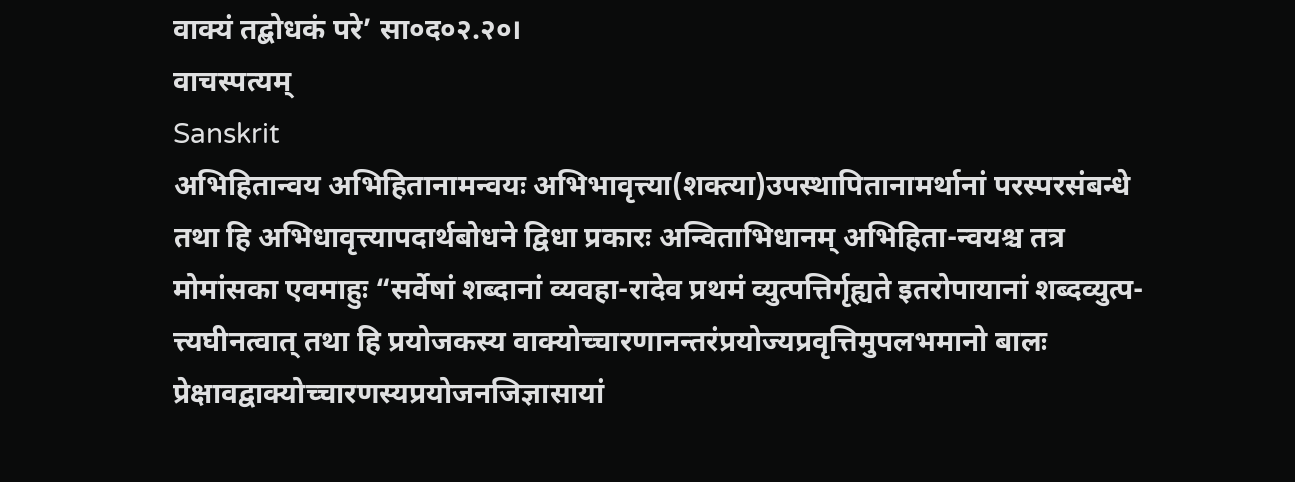वाक्यं तद्बोधकं परे’ सा०द०२.२०।
वाचस्पत्यम्
Sanskrit
अभिहितान्वय अभिहितानामन्वयः अभिभावृत्त्या(शक्त्या)उपस्थापितानामर्थानां परस्परसंबन्धे तथा हि अभिधावृत्त्यापदार्थबोधने द्विधा प्रकारः अन्विताभिधानम् अभिहिता-न्वयश्च तत्र मोमांसका एवमाहुः “सर्वेषां शब्दानां व्यवहा-रादेव प्रथमं व्युत्पत्तिर्गृह्यते इतरोपायानां शब्दव्युत्प-त्त्यघीनत्वात् तथा हि प्रयोजकस्य वाक्योच्चारणानन्तरंप्रयोज्यप्रवृत्तिमुपलभमानो बालः प्रेक्षावद्वाक्योच्चारणस्यप्रयोजनजिज्ञासायां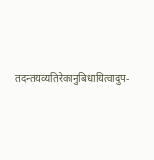तदन्तयव्यतिरेकानुबिधायित्वादुप-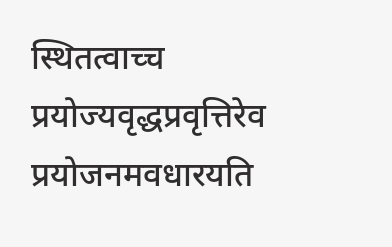स्थितत्वाच्च प्रयोज्यवृद्धप्रवृत्तिरेव प्रयोजनमवधारयति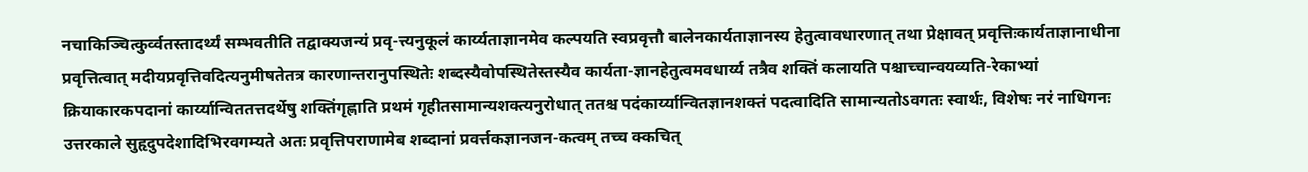नचाकिञ्चित्कुर्व्वतस्तादर्थ्यं सम्भवतीति तद्वाक्यजन्यं प्रवृ-त्त्यनुकूलं कार्य्यताज्ञानमेव कल्पयति स्वप्रवृत्तौ बालेनकार्यताज्ञानस्य हेतुत्वावधारणात् तथा प्रेक्षावत् प्रवृत्तिःकार्यताज्ञानाधीना प्रवृत्तित्वात् मदीयप्रवृत्तिवदित्यनुमीषतेतत्र कारणान्तरानुपस्थितेः शब्दस्यैवोपस्थितेस्तस्यैव कार्यता-ज्ञानहेतुत्वमवधार्य्य तत्रैव शक्तिं कलायति पश्चाच्चान्वयव्यति-रेकाभ्यां क्रियाकारकपदानां कार्य्यान्विततत्तदर्थेषु शक्तिंगृह्णाति प्रथमं गृहीतसामान्यशक्त्यनुरोधात् ततश्च पदंकार्य्यान्वितज्ञानशक्तं पदत्वादिति सामान्यतोऽवगतः स्वार्थः, विशेषः नरं नाधिगनः उत्तरकाले सुहृदुपदेशादिभिरवगम्यते अतः प्रवृत्तिपराणामेब शब्दानां प्रवर्त्तकज्ञानजन-कत्वम् तच्च क्कचित्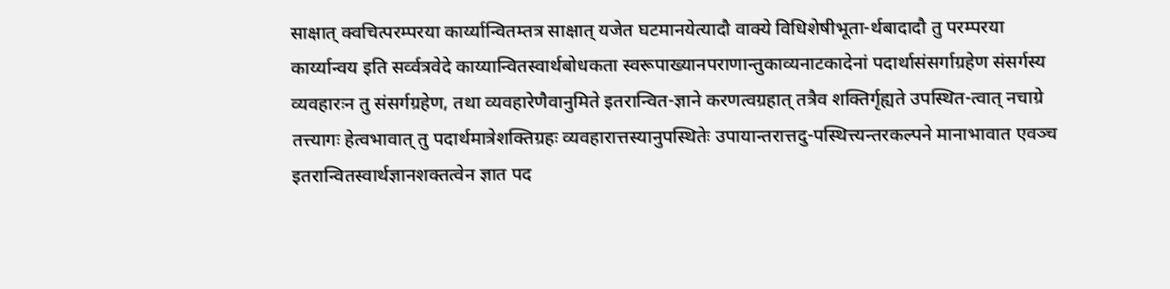साक्षात् क्वचित्परम्परया कार्य्यान्वितम्तत्र साक्षात् यजेत घटमानयेत्यादौ वाक्ये विधिशेषीभूता-र्थबादादौ तु परम्परया कार्य्यान्वय इति सर्व्वत्रवेदे काय्यान्वितस्वार्थबोधकता स्वरूपाख्यानपराणान्तुकाव्यनाटकादेनां पदार्थासंसर्गाग्रहेण संसर्गस्य व्यवहारःन तु संसर्गग्रहेण, तथा व्यवहारेणैवानुमिते इतरान्वित-ज्ञाने करणत्वग्रहात् तत्रैव शक्तिर्गृह्यते उपस्थित-त्वात् नचाग्रे तत्त्यागः हेत्वभावात् तु पदार्थमात्रेशक्तिग्रहः व्यवहारात्तस्यानुपस्थितेः उपायान्तरात्तदु-पस्थित्त्यन्तरकल्पने मानाभावात एवञ्च इतरान्वितस्वार्थज्ञानशक्तत्वेन ज्ञात पद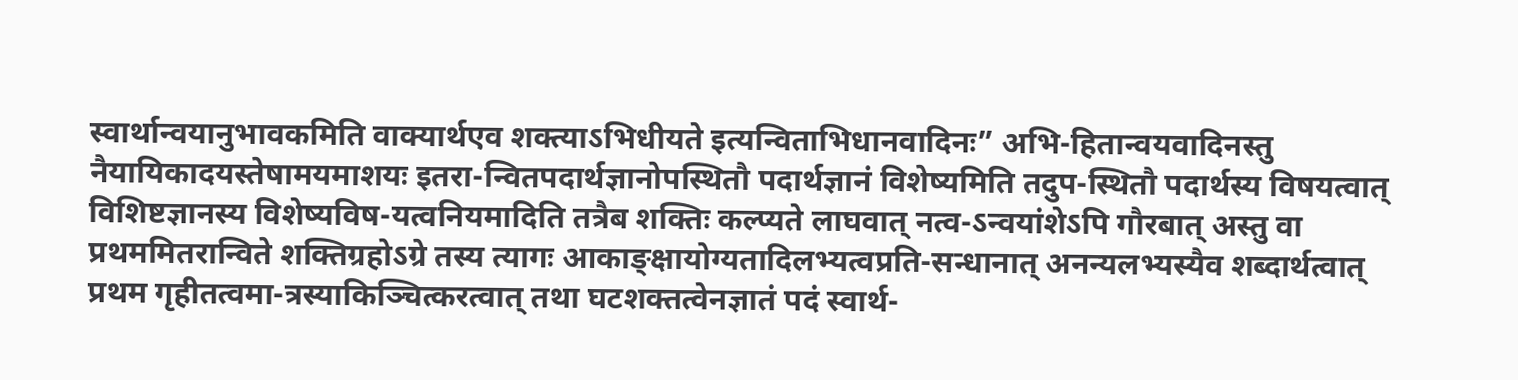स्वार्थान्वयानुभावकमिति वाक्यार्थएव शक्त्याऽभिधीयते इत्यन्विताभिधानवादिनः” अभि-हितान्वयवादिनस्तु नैयायिकादयस्तेषामयमाशयः इतरा-न्वितपदार्थज्ञानोपस्थितौ पदार्थज्ञानं विशेष्यमिति तदुप-स्थितौ पदार्थस्य विषयत्वात् विशिष्टज्ञानस्य विशेष्यविष-यत्वनियमादिति तत्रैब शक्तिः कल्प्यते लाघवात् नत्व-ऽन्वयांशेऽपि गौरबात् अस्तु वा प्रथममितरान्विते शक्तिग्रहोऽग्रे तस्य त्यागः आकाङ्क्षायोग्यतादिलभ्यत्वप्रति-सन्धानात् अनन्यलभ्यस्यैव शब्दार्थत्वात् प्रथम गृहीतत्वमा-त्रस्याकिञ्चित्करत्वात् तथा घटशक्तत्वेनज्ञातं पदं स्वार्थ-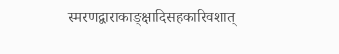स्मरणद्वाराकाङ्क्षादिसहकारिवशात्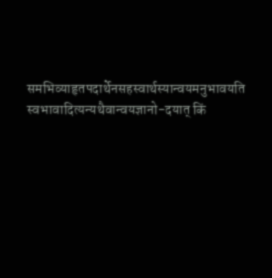समभिव्याहृतपदार्थेनसहस्वार्थस्यान्वयमनुभावयति स्वभावादित्यन्यथैवान्वयज्ञानो-दयात् किं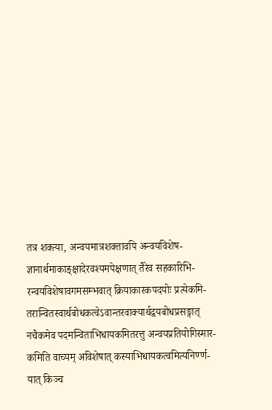तत्र शक्त्या, अन्वयमात्रशक्तावपि अन्वयविशेष-ज्ञानार्थमाकाङ्क्षादेरवश्यमपेक्षणात् तैरेव सहकारिभि-रन्वयविशेषावगमसम्भवात् क्रियाकारकपदयोः प्रत्येकमि-तरान्वितस्वार्थबोधकत्वेऽवान्तरवाक्यार्थद्वयबोधप्रसङ्गात् नचैकमेव पदमन्विताभिधायकमितरत्तु अन्वयप्रतियोगिस्मार-कमिति वाच्यम् अविशेषात् कस्याभिधायकत्वमित्यनिर्ण्ण-यात् किञ्च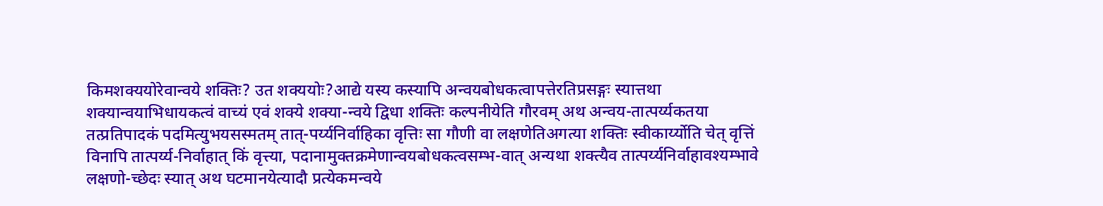किमशक्ययोरेवान्वये शक्तिः? उत शक्ययोः?आद्ये यस्य कस्यापि अन्वयबोधकत्वापत्तेरतिप्रसङ्गः स्यात्तथा शक्यान्वयाभिधायकत्वं वाच्यं एवं शक्ये शक्या-न्वये द्विधा शक्तिः कल्पनीयेति गौरवम् अथ अन्वय-तात्पर्य्यकतया तत्प्रतिपादकं पदमित्युभयसस्मतम् तात्-पर्य्यनिर्वाहिका वृत्तिः सा गौणी वा लक्षणेतिअगत्या शक्तिः स्वीकार्य्योति चेत् वृत्तिं विनापि तात्पर्य्य-निर्वाहात् किं वृत्त्या, पदानामुक्तक्रमेणान्वयबोधकत्वसम्भ-वात् अन्यथा शक्त्यैव तात्पर्य्यनिर्वाहावश्यम्भावे लक्षणो-च्छेदः स्यात् अथ घटमानयेत्यादौ प्रत्येकमन्वये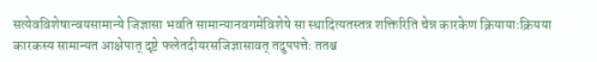सत्येवविशेषान्वयसामान्ये जिज्ञासा भवति सामान्यानवगमेविशेषे सा स्थादित्यतस्तत्र शक्तिरिति चेन्न कारकेण क्रियायाःक्रियया कारकस्य सामान्यत आक्षेपात् दृष्टे फलेतदीयरसजिज्ञासावत् तदुपपत्तेः ततश्च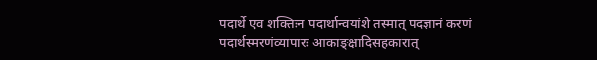पदार्थे एव शक्तिःन पदार्थान्वयांशे तस्मात् पदज्ञानं करणं पदार्थस्मरणंव्यापारः आकाङ्क्षादिसहकारात्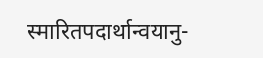स्मारितपदार्थान्वयानु-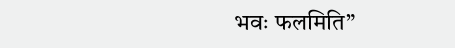भवः फलमिति”